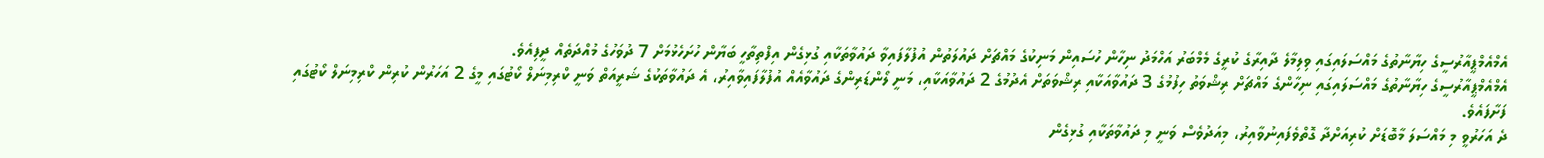އެމްއެމްޕީއާރުސީގެ ހިޔާނާތުގެ މައްސަލައިގައި ވިލިމާލެ ދާއިރާގެ ކުރީގެ މެމްބަރު އަހްމަދު ނިހާން ހުސައިން މަނިކުގެ މައްޗަށް ދައުލަތުން އުފުލާފައިވާ ދައުވާތަކާއި ގުޅިގެން އިފްތިތާހީ ބަޔާން ހުށަހެޅުމަށް 7 ދުވަހުގެ މުއްދަތެއް ދީފިއެވެ.
އެމްއެމްޕީއާރުސީގެ ހިޔާނާތުގެ މައްސަލައިގައި ނިހާންގެ މައްޗަށް ރިޝްވަތު ހިފުމުގެ 3 ދައުވާއަކާއި ރިޝްވަތަށް އެދުމުގެ 2 ދައުވާއަކާއި، މަނީ ލޯންޑަރިންގެ ދައުވާއެއް އުފުލާފައިވާއިރު، އެ ދައުވާތަކުގެ ޝަރީއަތް ވަނީ ކްރިމިނަލް ކޯޓުގައި މީގެ 2 އަހަރުން ކުރިން ކްރިމިނަލް ކޯޓުގައި ފަށާފައެވެ.
ދެ އަހަރުވީ މި މައްސަލަ މާބޮޑަށް ކުރިއަށްދާ ގޮތްވެފައިނުވާއިރު، މިއަދުވެސް ވަނީ މި ދައުވާތަކާއި ގުޅިގެން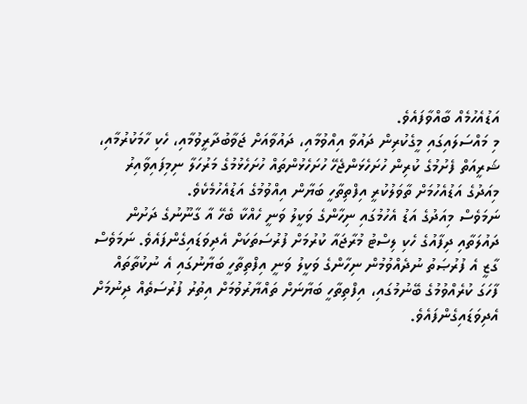އަޑުއެހުމެއް ބާއްވާފައެވެ.
މި މައްސަލައިގައި މީގެކުރިން ދައުވާ އިއްވުމާއި، ދައުވާއަށް ޖަވާބުދާރީވުމާއި، ހެކި ހާމަކުރުމާއި، ޝަރީއަތް ފެށުމުގެ ކުރިން ހުށަހެޅަންޖެހޭ ހުށަހެޅުންތައް ހުށަހެޅުމުގެ މަރުހަލާ ނިމިފައިވާއިރު މިއަދުގެ އަޑުއެހުމަށް ތާވަލުކުރީ އިފްތިތާހީ ބަޔާން އިއްވުމުގެ އަޑުއެހުމެކެވެ.
ނަމަވެސް މިއަދުގެ އަޑު އެހުމުގައި ނިހާންގެ ވަކީލު ވަނީ ހެއްކާ ބެހޭ އާ ގާނޫނުގެ ދަށުން ދައުލަތާއި ދިފާއުގެ ހެކި ލިސްޓު މުރާޖައާ ކުރުމަށް ފުރުސަތަކަށް އެދިވަޑައިގެންފައެވެ. ނަމަވެސް ގާޒީ އެ ފުރުޞަތު ނުދެއްވުމުން ނިހާންގެ ވަކީލު ވަނީ އިފްތިތާހީ ބަޔާނުގައި އެ ނުކުތާތައް ފާހަގަ ކުރެއްވުމުގެ ބޭނުމުގައި، އިފްތިތާހީ ބަޔާނަށް ތައްޔާރުވުމަށް އިތުރު ފުރުސަތެއް ދިނުމަށް އެދިވަޑައިގެންފައެވެ.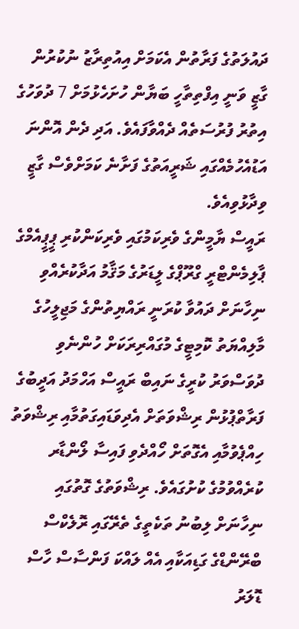ދައުލަތުގެ ފަރާތުން އެކަމަށް އިއުތިރާޒު ނުކުރުން ގާޒީ ވަނީ އިފްތިތާހީ ބަޔާން ހުށަހެޅުމަށް 7 ދުވަހުގެ އިތުރު ފުރުސަތެއް ދެއްވާފައެވެ. އަދި ދެން އޮންނަ އަޑުއެހުމެއްގައި ޝަރީއަތުގެ ފަށާނެ ކަމަށްވެސް ގާޒީ ވިދާޅުވިއެވެ.
ރައީސް ޔާމީންގެ ވެރިކަމުގައި ވެރިކަންކުރި ޕީޕީއެމްގެ ޕާލިމެންޓްރީ ގްރޫޕްގެ ލީޑަރުގެ މަޤާމު އަދާކުރެއްވި ނިހާނަށް ދައުވާ ކުރަނީ ރައްޔިތުންގެ މަޖިލީހުގެ މާލިއްޔަތު ކޮމިޓީގެ މުގައްރިރަކަށް ހުންނެވި ދުވަސްވަރު ކުރީގެ ނައިބް ރައީސް އަހްމަދު އަދީބުގެ ފަރާތްޕުޅުން ރިޝްވަތަށް އެދިވަޑައިގަތުމާއި ރިޝްވަތު ހިއްޕެވުމާއި އެގޮތަށް ހޯއްދެވި ފައިސާ ލޯންޑާރ ކުރެއްވުމުގެ ކުށުގައެވެ. ރިޝްވަތުގެ ގޮތުގައި ނިހާނަށް ލިބުނު ތަކެތީގެ ތެރޭގައި ރޮލެކްސް ބްރޭންޑްގެ ގަޑިއަކާއި އެއް ލައްކަ ފަންސާސް ހާސް ޑޮލަރު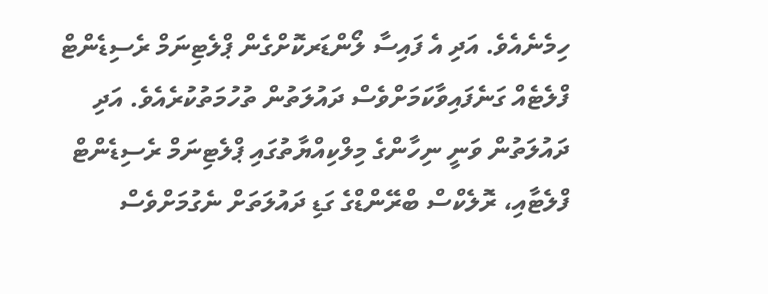ހިމެނެއެވެ. އަދި އެ ފައިސާ ލޯންޑަރކޮށްގެން ޕްލެޓިނަމް ރެސިޑެންޓް ފްލެޓެއް ގަނެފައިވާކަމަށްވެސް ދައުލަތުން ތުހުމަތުކުރެއެވެ. އަދި ދައުލަތުން ވަނީ ނިހާންގެ މިލްކިއްޔާތުގައި ޕްލެޓިނަމް ރެސިޑެންޓް ފްލެޓާއި، ރޮލެކްސް ބްރޭންޑްގެ ގަޑި ދައުލަތަށް ނެގުމަށްވެސް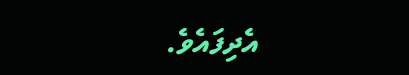އެދިފައެވެ.